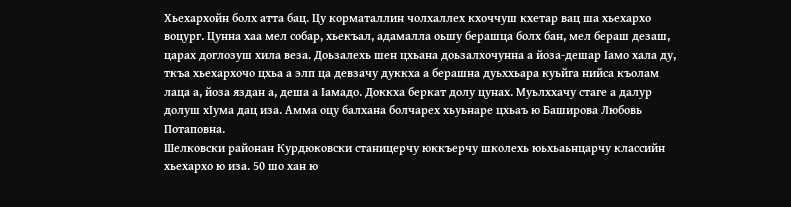Хьехархойн болх атта бац. Цу корматаллин чолхаллех кхоччуш кхетар вац ша хьехархо воцург. Цунна хаа мел собар, хьекъал, адамалла оьшу берашца болх бан, мел бераш дезаш, царах доглозуш хила веза. Доьзалехь шен цхьана доьзалхочунна а йоза-дешар Iамо хала ду, ткъа хьехархочо цхьа а элп ца девзачу дуккха а берашна дуьххьара куьйга нийса къолам лаца а, йоза яздан а, деша а Iамадо. Доккха беркат долу цунах. Муьлххачу стаге а далур долуш хIума дац иза. Амма оцу балхана болчарех хьуьнаре цхьаъ ю Баширова Любовь Потаповна.
Шелковски районан Курдюковски станицерчу юккъерчу школехь юьхьаьнцарчу классийн хьехархо ю иза. 50 шо хан ю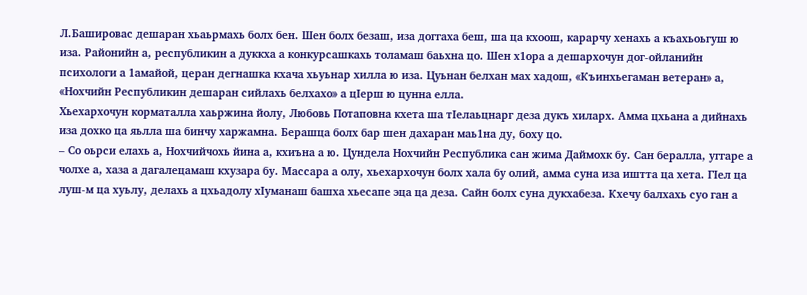Л.Башировас дешаран хьаьрмахь болх бен. Шен болх безаш, иза доггаха беш, ша ца кхоош, карарчу хенахь а къахьоьгуш ю иза. Районийн а, республикин а дуккха а конкурсашкахь толамаш баьхна цо. Шен х1ора а дешархочун дог-ойланийн психологи а 1амайой, церан дегнашка кхача хьуьнар хилла ю иза. Цуьнан белхан мах хадош, «Къинхьегаман ветеран» а, «Нохчийн Республикин дешаран сийлахь белхахо» а цIерш ю цунна елла.
Хьехархочун корматалла хаьржина йолу, Любовь Потаповна кхета ша тIелаьцнарг деза дукъ хиларх. Амма цхьана а дийнахь иза дохко ца яьлла ша бинчу харжамна. Берашца болх бар шен дахаран маь1на ду, боху цо.
– Со оьрси елахь а, Нохчийчохь йина а, кхиъна а ю. Цундела Нохчийн Республика сан жима Даймохк бу. Сан бералла, уггаре а чолхе а, хаза а дагалецамаш кхузара бу. Массара а олу, хьехархочун болх хала бу олий, амма суна иза иштта ца хета. ГIел ца луш-м ца хуьлу, делахь а цхьадолу хIуманаш башха хьесапе эца ца деза. Сайн болх суна дукхабеза. Кхечу балхахь суо ган а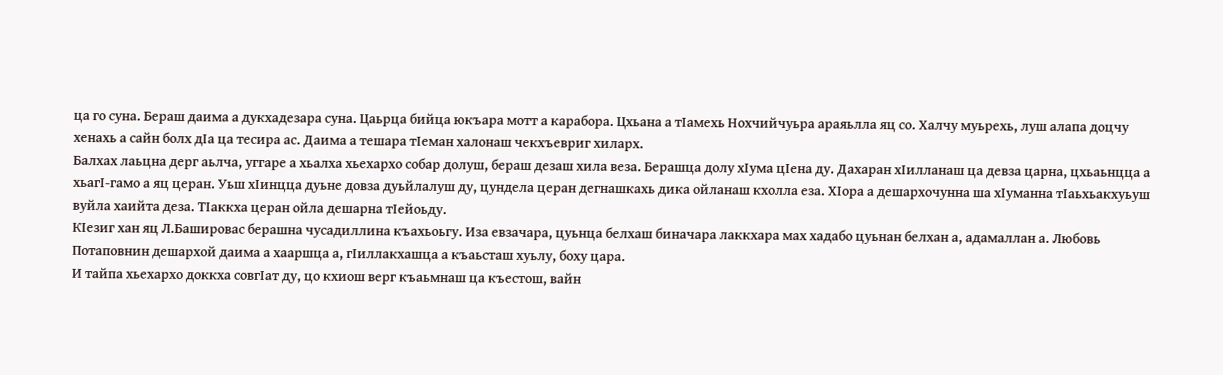ца го суна. Бераш даима а дукхадезара суна. Цаьрца бийца юкъара мотт а карабора. Цхьана а тIамехь Нохчийчуьра араяьлла яц со. Халчу муьрехь, луш алапа доцчу хенахь а сайн болх дIа ца тесира ас. Даима а тешара тIеман халонаш чекхъевриг хиларх.
Балхах лаьцна дерг аьлча, уггаре а хьалха хьехархо собар долуш, бераш дезаш хила веза. Берашца долу хIума цIена ду. Дахаран хIилланаш ца девза царна, цхьаьнцца а хьагI-гамо а яц церан. Уьш хIинцца дуьне довза дуьйлалуш ду, цундела церан дегнашкахь дика ойланаш кхолла еза. ХIора а дешархочунна ша хIуманна тIаьхьакхуьуш вуйла хаийта деза. ТIаккха церан ойла дешарна тIейоьду.
КIезиг хан яц Л.Башировас берашна чусадиллина къахьоьгу. Иза евзачара, цуьнца белхаш биначара лаккхара мах хадабо цуьнан белхан а, адамаллан а. Любовь Потаповнин дешархой даима а хааршца а, гIиллакхашца а къаьсташ хуьлу, боху цара.
И тайпа хьехархо доккха совгIат ду, цо кхиош верг къаьмнаш ца къестош, вайн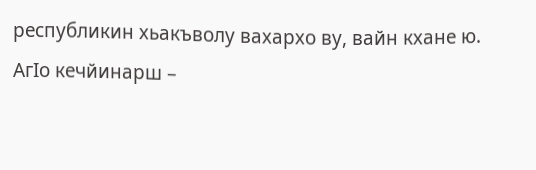республикин хьакъволу вахархо ву, вайн кхане ю.
АгIо кечйинарш –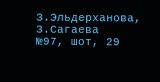З.Эльдерханова, З.Сагаева
№97, шот, 29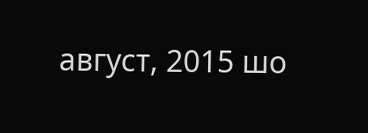август, 2015 шо